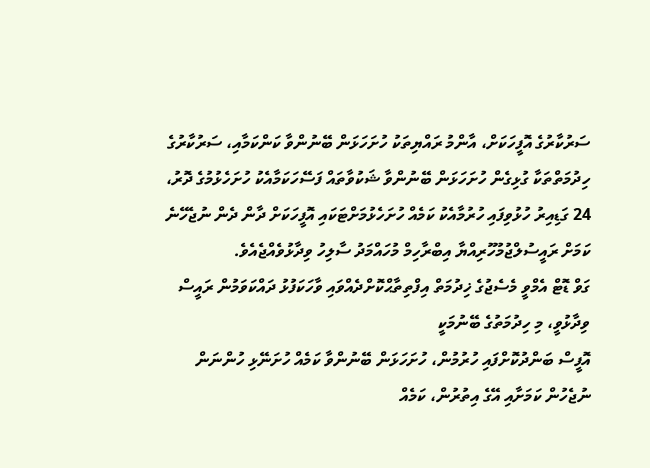ސަރުކާރުގެ އޮފީހަކަށް، އާންމު ރައްޔިތަކު ހުށަހަޅަން ބޭނުންވާ ކަންކަމާއި، ސަރުކާރުގެ ހިދުމަތްތަކާ ގުޅިގެން ހުށަހަޅަން ބޭނުންވާ ޝަކުވާތައް ފަސޭހަކަމާއެކު ހުށަހެޅުމުގެ ދޮރު، 24 ގަޑިއިރު ހުޅުވިފައި ހުރުމާއެކު ކަމެއް ހުށަހެޅުމަށްޓަކައި އޮފީހަކަށް ދާން ދެން ނުޖެހޭނެ ކަމަށް ރައީސުލްޖުމުހޫރިއްޔާ އިބްރާހިމް މުހައްމަދު ސާލިހު ވިދާޅުވެއްޖެއެވެ.
ގަވް ޑޮޓް އެމްވީ މެސެޖުގެ ޚިދުމަތް އިފްތިތާޙްކޮށްދެއްވައި ވާހަކަފުޅު ދައްކަވަމުން ރައީސް ވިދާޅުވީ، މި ހިދުމަތުގެ ބޭނުމަކީ
އޮފީސް ބަންދުކޮށްފައި ހުރުމުން، ހުށަހަޅަން ބޭނުންވާ ކަމެއް ހުށަނޭޅި ހުންނަން ނުޖެހުން ކަމަށާއި އޭގެ އިތުރުން، ކަމެއް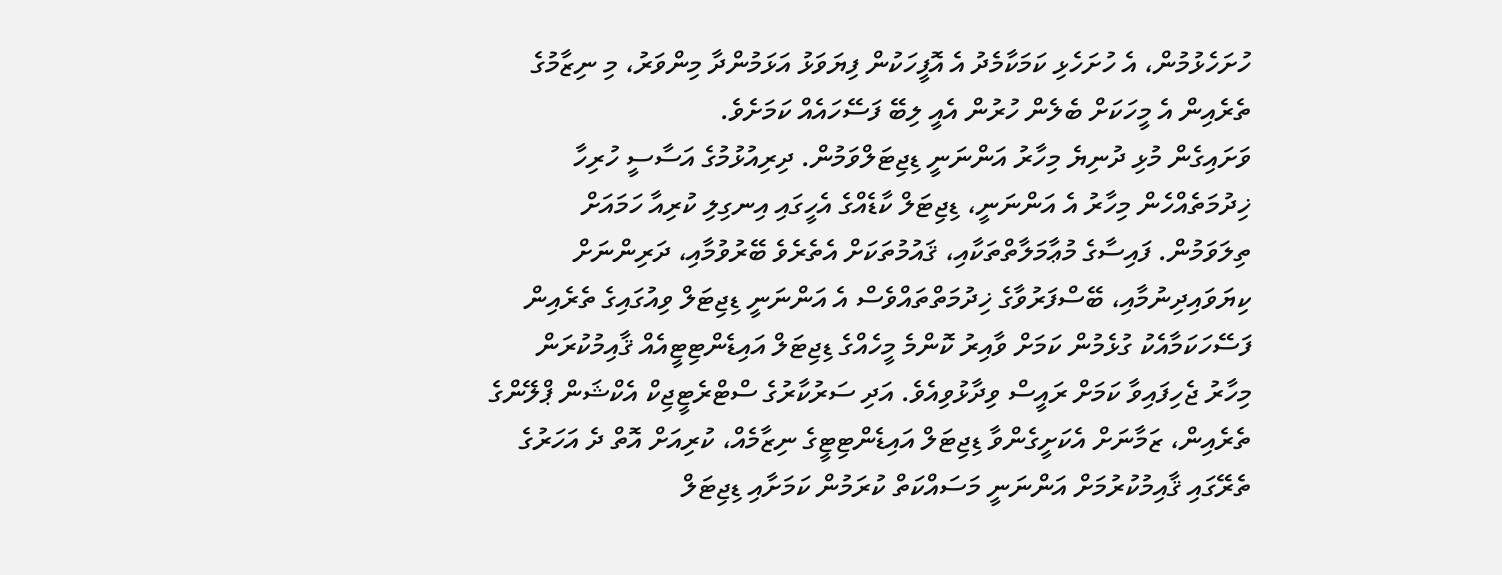ހުށަހެޅުމުން، އެ ހުށަހެޅި ކަމަކާމެދު އެ އޮފީހަކުން ފިޔަވަޅު އަޅަމުންދާ މިންވަރު، މި ނިޒާމުގެ ތެރެއިން އެ މީހަކަށް ބެލެން ހުރުން އެއީ ލިބޭ ފަސޭހައެއް ކަމަށެވެ.
ވަށައިގެން މުޅި ދުނިޔެ މިހާރު އަންނަނީ ޑިޖިޓަލްވަމުން. ދިރިއުޅުމުގެ އަސާސީ ހުރިހާ ޚިދުމަތެއްހެން މިހާރު އެ އަންނަނީ، ޑިޖިޓަލް ކާޑެއްގެ އެހީގައި އިނގިލި ކުރިއާ ހަމައަށް ތިލަވަމުން. ފައިސާގެ މުޢާމަލާތްތަކާއި، ޤައުމުތަކަށް އެތެރެވެ ބޭރުވުމާއި، ދަރިންނަށް ކިޔަވައިދިނުމާއި، ބޭސްފަރުވާގެ ޚިދުމަތްތައްވެސް އެ އަންނަނީ ޑިޖިޓަލް ވިއުގައިގެ ތެރެއިން ފަސޭހަކަމާއެކު ގުޅެމުން ކަމަށް ވާއިރު ކޮންމެ މީހެއްގެ ޑިޖިޓަލް އައިޑެންޓިޓީއެއް ޤާއިމުކުރަން މިހާރު ޖެހިފައިވާ ކަމަށް ރައީސް ވިދާޅުވިއެވެ. އަދި ސަރުކާރުގެ ސްޓްރެޓީޖިކް އެކްޝަން ޕްލޭންގެ ތެރެއިން، ޒަމާނަށް އެކަށީގެންވާ ޑިޖިޓަލް އައިޑެންޓިޓީގެ ނިޒާމެއް، ކުރިއަށް އޮތް ދެ އަހަރުގެ ތެރޭގައި ޤާއިމުކުރުމަށް އަންނަނީ މަސައްކަތް ކުރަމުން ކަމަށާއި ޑިޖިޓަލް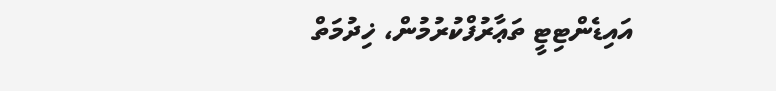އައިޑެންޓިޓީ ތަޢާރުފްކުރުމުން، ޚިދުމަތް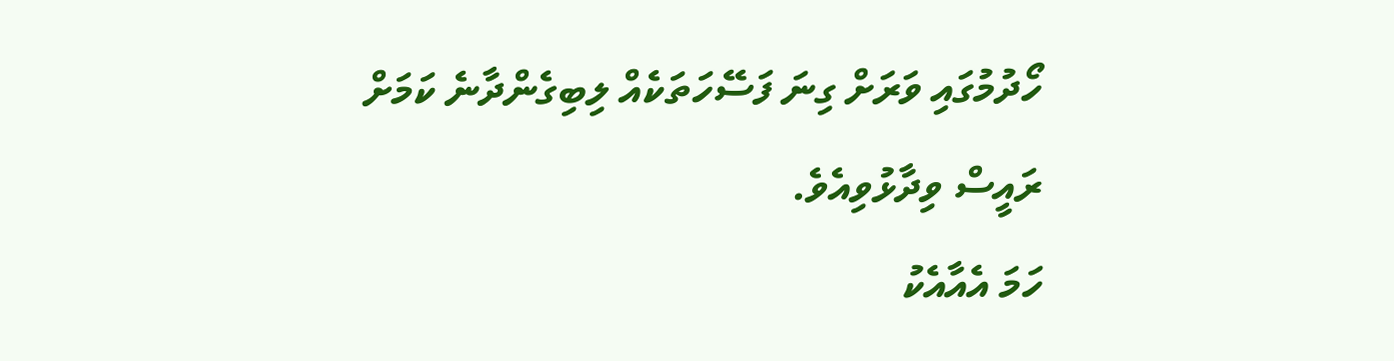ހޯދުމުގައި ވަރަށް ގިނަ ފަސޭހަތަކެއް ލިބިގެންދާނެ ކަމަށް ރައީސް ވިދާޅުވިއެވެ.
ހަމަ އެއާއެކު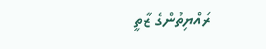ރައްޔިތުންގެ ޒާތީ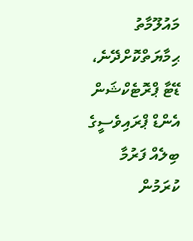މައުލޫމާތު ޙިމާޔަތްކޮށްދޭނެ، ޑޭޓާ ޕްރޮޓެކްޝަން އެންޑް ޕްރައިވެސީގެ ބިލެއް ފަރުމާ ކުރަމުން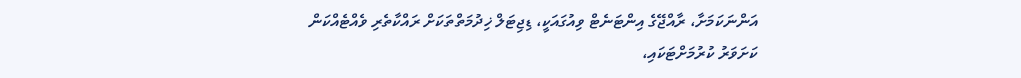އަންނަކަމަށާ، ރާއްޖޭގެ އިންޓަނެޓް ވިއުގައަކީ، ޑިޖިޓަލް ޚިދުމަތްތަކަށް ރައްކާތެރި ވެއްޓެއްކަން ކަށަވަރު ކުރުމަށްޓަކައި،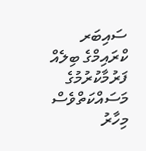ސައިބަރ ކްރައިމްގެ ބިލެއް ފަރުމާކުރުމުގެ މަސައްކަތްވެސް މިހާރު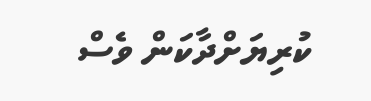ކުރިޔަށްދާކަން ވެސް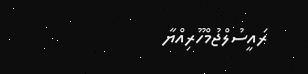ރައީސުލްޖުމްހޫރިއްޔާ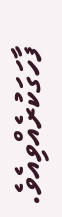ފާހަގަކުރެއްވިއެވެ.